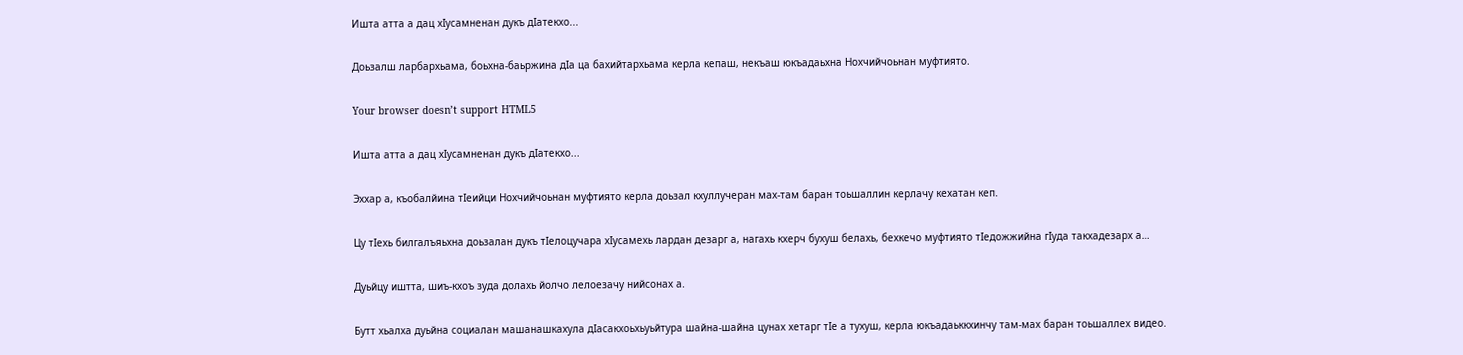Ишта атта а дац хIусамненан дукъ дIатекхо...

Доьзалш ларбархьама, боьхна-баьржина дIа ца бахийтархьама керла кепаш, некъаш юкъадаьхна Нохчийчоьнан муфтиято.

Your browser doesn’t support HTML5

Ишта атта а дац хIусамненан дукъ дIатекхо...

Эххар а, къобалйина тIеийци Нохчийчоьнан муфтиято керла доьзал кхуллучеран мах-там баран тоьшаллин керлачу кехатан кеп.

Цу тIехь билгалъяьхна доьзалан дукъ тIелоцучара хIусамехь лардан дезарг а, нагахь кхерч бухуш белахь, бехкечо муфтиято тIедожжийна гIуда такхадезарх а…

Дуьйцу иштта, шиъ-кхоъ зуда долахь йолчо лелоезачу нийсонах а.

Бутт хьалха дуьйна социалан машанашкахула дIасакхоьхьуьйтура шайна-шайна цунах хетарг тIе а тухуш, керла юкъадаьккхинчу там-мах баран тоьшаллех видео.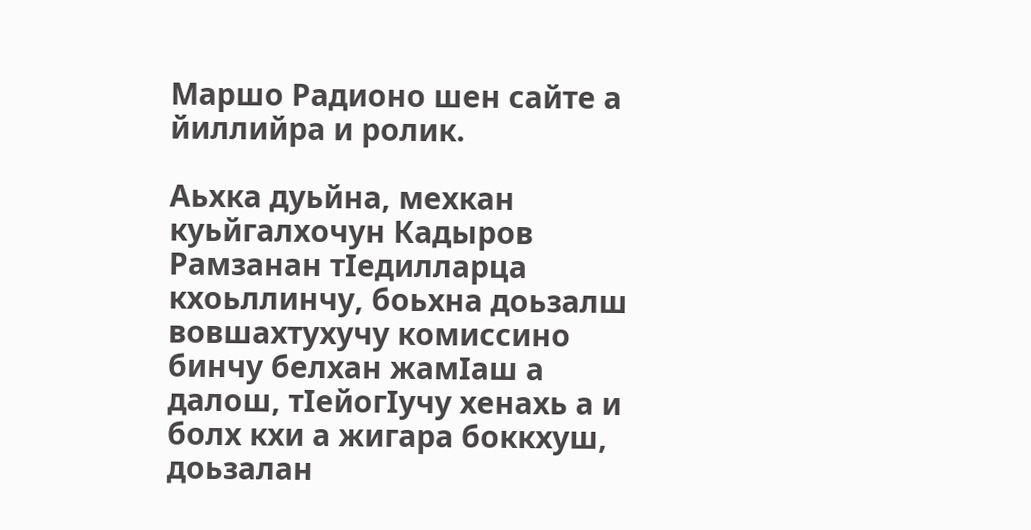Маршо Радионо шен сайте а йиллийра и ролик.

Аьхка дуьйна, мехкан куьйгалхочун Кадыров Рамзанан тIедилларца кхоьллинчу, боьхна доьзалш вовшахтухучу комиссино бинчу белхан жамIаш а далош, тIейогIучу хенахь а и болх кхи а жигара боккхуш, доьзалан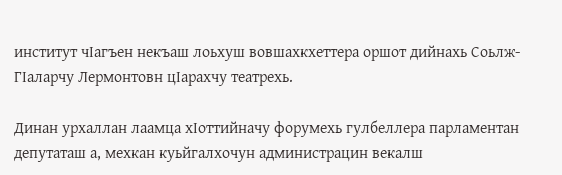институт чIагъен некъаш лоьхуш вовшахкхеттера оршот дийнахь Соьлж-ГIаларчу Лермонтовн цIарахчу театрехь.

Динан урхаллан лаамца хIоттийначу форумехь гулбеллера парламентан депутаташ а, мехкан куьйгалхочун администрацин векалш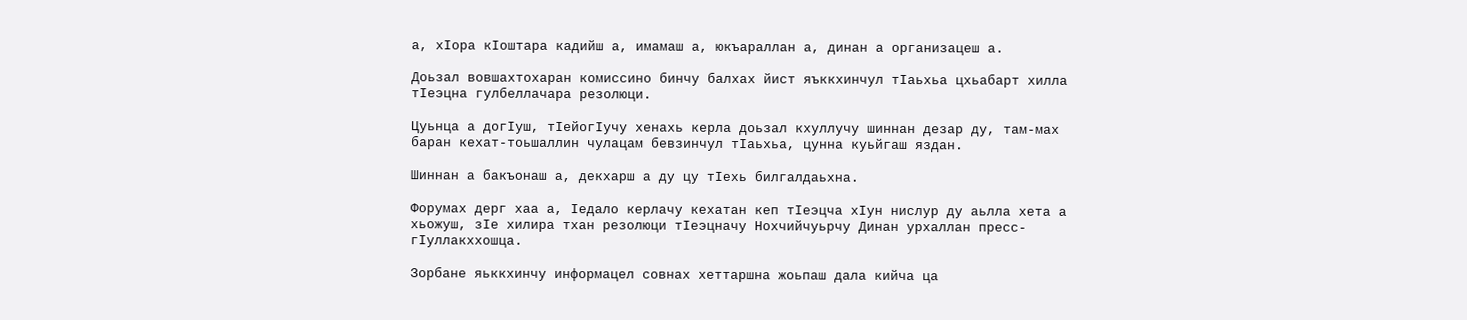а, хIора кIоштара кадийш а, имамаш а, юкъараллан а, динан а организацеш а.

Доьзал вовшахтохаран комиссино бинчу балхах йист яъккхинчул тIаьхьа цхьабарт хилла тIеэцна гулбеллачара резолюци.

Цуьнца а догIуш, тIейогIучу хенахь керла доьзал кхуллучу шиннан дезар ду, там-мах баран кехат-тоьшаллин чулацам бевзинчул тIаьхьа, цунна куьйгаш яздан.

Шиннан а бакъонаш а, декхарш а ду цу тIехь билгалдаьхна.

Форумах дерг хаа а, Iедало керлачу кехатан кеп тIеэцча хIун нислур ду аьлла хета а хьожуш, зIе хилира тхан резолюци тIеэцначу Нохчийчуьрчу Динан урхаллан пресс-гIуллакххошца.

Зорбане яьккхинчу информацел совнах хеттаршна жоьпаш дала кийча ца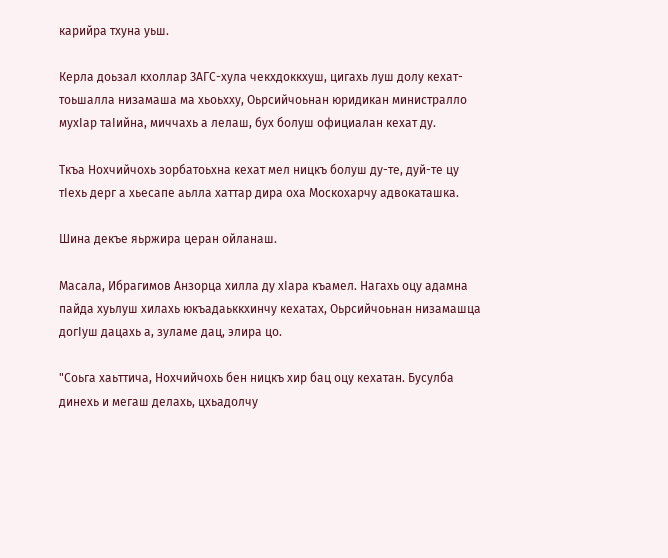карийра тхуна уьш.

Керла доьзал кхоллар ЗАГС-хула чекхдоккхуш, цигахь луш долу кехат-тоьшалла низамаша ма хьоьхху, Оьрсийчоьнан юридикан министралло мухIар таIийна, миччахь а лелаш, бух болуш официалан кехат ду.

Ткъа Нохчийчохь зорбатоьхна кехат мел ницкъ болуш ду-те, дуй-те цу тIехь дерг а хьесапе аьлла хаттар дира оха Москохарчу адвокаташка.

Шина декъе яьржира церан ойланаш.

Масала, Ибрагимов Анзорца хилла ду хIара къамел. Нагахь оцу адамна пайда хуьлуш хилахь юкъадаьккхинчу кехатах, Оьрсийчоьнан низамашца догIуш дацахь а, зуламе дац, элира цо.

"Соьга хаьттича, Нохчийчохь бен ницкъ хир бац оцу кехатан. Бусулба динехь и мегаш делахь, цхьадолчу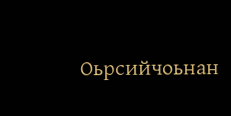Оьрсийчоьнан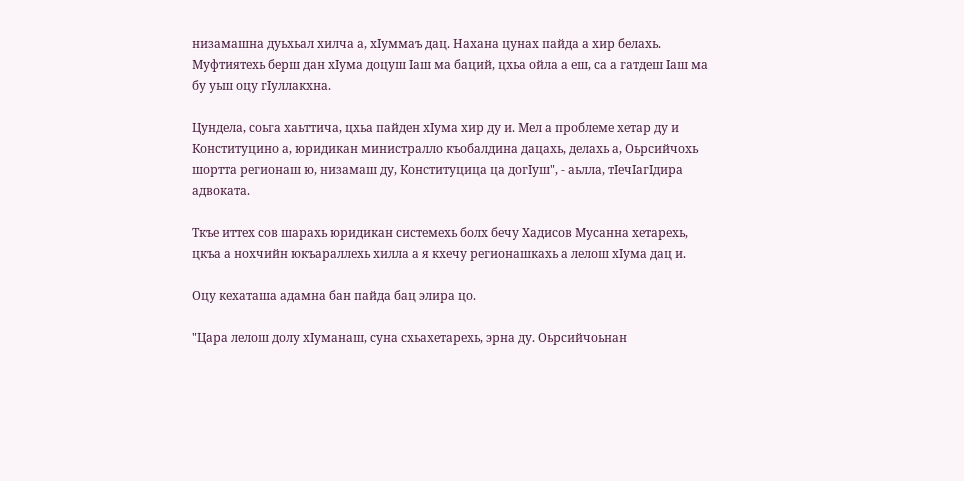низамашна дуьхьал хилча а, хIуммаъ дац. Нахана цунах пайда а хир белахь. Муфтиятехь берш дан хIума доцуш Iаш ма баций, цхьа ойла а еш, са а гатдеш Iаш ма бу уьш оцу гIуллакхна.

Цундела, соьга хаьттича, цхьа пайден хIума хир ду и. Мел а проблеме хетар ду и Конституцино а, юридикан министралло къобалдина дацахь, делахь а, Оьрсийчохь шортта регионаш ю, низамаш ду, Конституцица ца догIуш", - аьлла, тIечIагIдира адвоката.

Ткъе иттех сов шарахь юридикан системехь болх бечу Хадисов Мусанна хетарехь, цкъа а нохчийн юкъараллехь хилла а я кхечу регионашкахь а лелош хIума дац и.

Оцу кехаташа адамна бан пайда бац элира цо.

"Цара лелош долу хIуманаш, суна схьахетарехь, эрна ду. Оьрсийчоьнан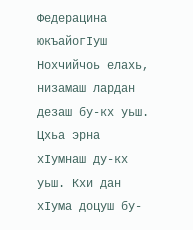Федерацина юкъайогIуш Нохчийчоь елахь, низамаш лардан дезаш бу-кх уьш. Цхьа эрна хIумнаш ду-кх уьш. Кхи дан хIума доцуш бу-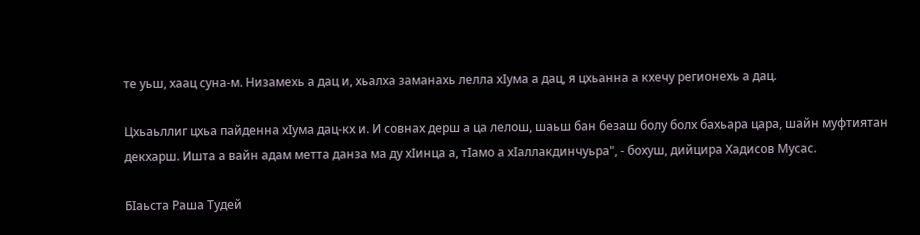те уьш, хаац суна-м. Низамехь а дац и, хьалха заманахь лелла хIума а дац, я цхьанна а кхечу регионехь а дац.

Цхьаьллиг цхьа пайденна хIума дац-кх и. И совнах дерш а ца лелош, шаьш бан безаш болу болх бахьара цара, шайн муфтиятан декхарш. Ишта а вайн адам метта данза ма ду хIинца а, тIамо а хIаллакдинчуьра", - бохуш, дийцира Хадисов Мусас.

БIаьста Раша Тудей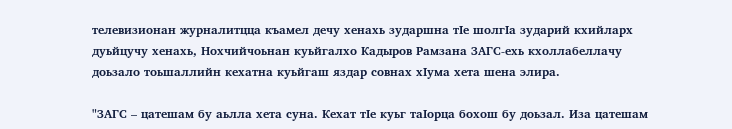телевизионан журналитцца къамел дечу хенахь зударшна тIе шолгIа зударий кхийларх дуьйцучу хенахь, Нохчийчоьнан куьйгалхо Кадыров Рамзана ЗАГС-ехь кхоллабеллачу доьзало тоьшаллийн кехатна куьйгаш яздар совнах хIума хета шена элира.

"ЗАГС – цатешам бу аьлла хета суна. Кехат тIе куьг таIорца бохош бу доьзал. Иза цатешам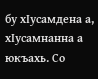бу хIусамдена а, хIусамнанна а юкъахь. Со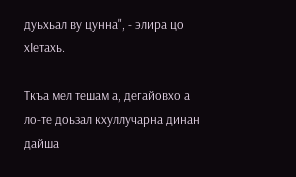дуьхьал ву цунна", - элира цо хIетахь.

Ткъа мел тешам а, дегайовхо а ло-те доьзал кхуллучарна динан дайша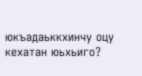юкъадаьккхинчу оцу кехатан юьхьиго?